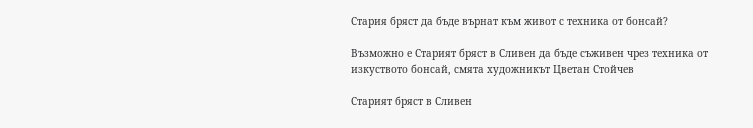Стария бряст да бъде върнат към живот с техника от бонсай?

Възможно е Старият бряст в Сливен да бъде съживен чрез техника от изкуството бонсай, смята художникът Цветан Стойчев

Старият бряст в Сливен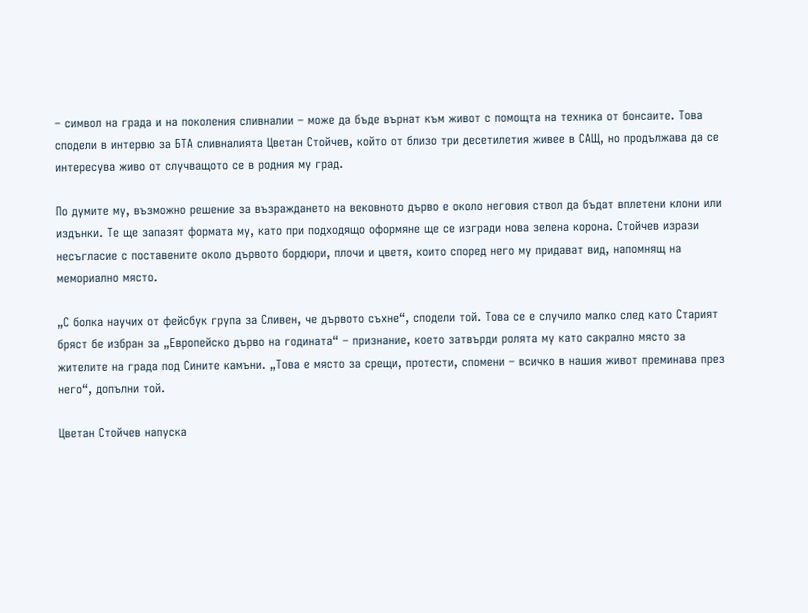– символ на града и на поколения сливналии – може да бъде върнат към живот с помощта на техника от бонсаите. Това сподели в интервю за БТА сливналията Цветан Стойчев, който от близо три десетилетия живее в САЩ, но продължава да се интересува живо от случващото се в родния му град.

По думите му, възможно решение за възраждането на вековното дърво е около неговия ствол да бъдат вплетени клони или издънки. Те ще запазят формата му, като при подходящо оформяне ще се изгради нова зелена корона. Стойчев изрази несъгласие с поставените около дървото бордюри, плочи и цветя, които според него му придават вид, напомнящ на мемориално място.

„С болка научих от фейсбук група за Сливен, че дървото съхне“, сподели той. Това се е случило малко след като Старият бряст бе избран за „Европейско дърво на годината“ – признание, което затвърди ролята му като сакрално място за жителите на града под Сините камъни. „Това е място за срещи, протести, спомени – всичко в нашия живот преминава през него“, допълни той.

Цветан Стойчев напуска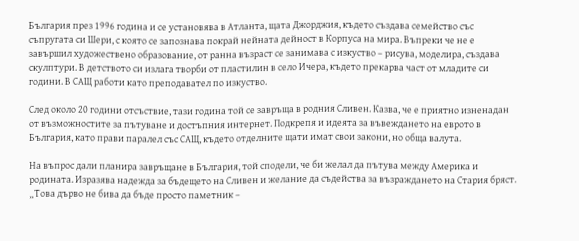България през 1996 година и се установява в Атланта, щата Джорджия, където създава семейство със съпругата си Шери, с която се запознава покрай нейната дейност в Корпуса на мира. Въпреки че не е завършил художествено образование, от ранна възраст се занимава с изкуство – рисува, моделира, създава скулптури. В детството си излага творби от пластилин в село Ичера, където прекарва част от младите си години. В САЩ работи като преподавател по изкуство.

След около 20 години отсъствие, тази година той се завръща в родния Сливен. Казва, че е приятно изненадан от възможностите за пътуване и достъпния интернет. Подкрепя и идеята за въвеждането на еврото в България, като прави паралел със САЩ, където отделните щати имат свои закони, но обща валута.

На въпрос дали планира завръщане в България, той сподели, че би желал да пътува между Америка и родината. Изразява надежда за бъдещето на Сливен и желание да съдейства за възраждането на Стария бряст. „Това дърво не бива да бъде просто паметник –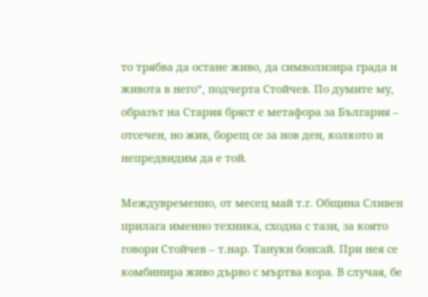то трябва да остане живо, да символизира града и живота в него“, подчерта Стойчев. По думите му, образът на Стария бряст е метафора за България – отсечен, но жив, борещ се за нов ден, колкото и непредвидим да е той.

Междувременно, от месец май т.г. Община Сливен прилага именно техника, сходна с тази, за която говори Стойчев – т.нар. Тануки бонсай. При нея се комбинира живо дърво с мъртва кора. В случая, бе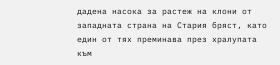дадена насока за растеж на клони от западната страна на Стария бряст, като един от тях преминава през хралупата към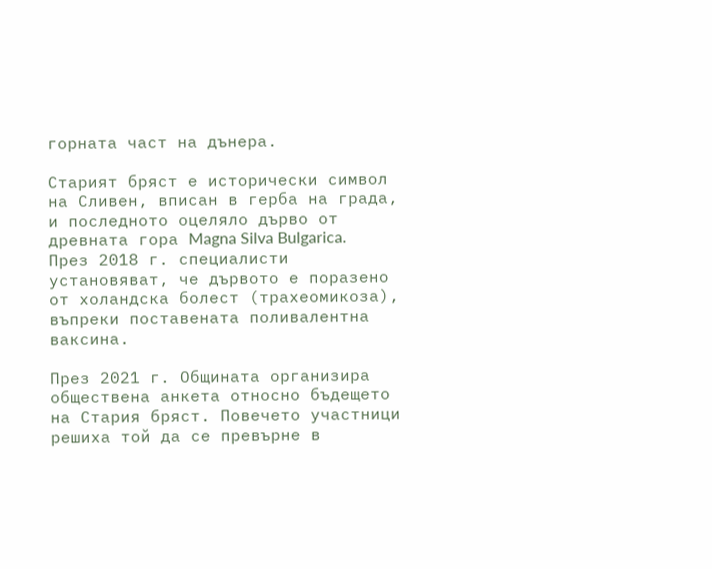горната част на дънера.

Старият бряст е исторически символ на Сливен, вписан в герба на града, и последното оцеляло дърво от древната гора Magna Silva Bulgarica. През 2018 г. специалисти установяват, че дървото е поразено от холандска болест (трахеомикоза), въпреки поставената поливалентна ваксина.

През 2021 г. Общината организира обществена анкета относно бъдещето на Стария бряст. Повечето участници решиха той да се превърне в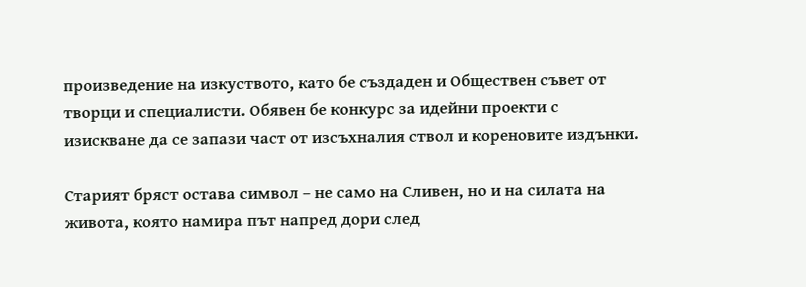произведение на изкуството, като бе създаден и Обществен съвет от творци и специалисти. Обявен бе конкурс за идейни проекти с изискване да се запази част от изсъхналия ствол и кореновите издънки.

Старият бряст остава символ – не само на Сливен, но и на силата на живота, която намира път напред дори след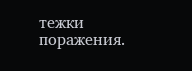тежки поражения.